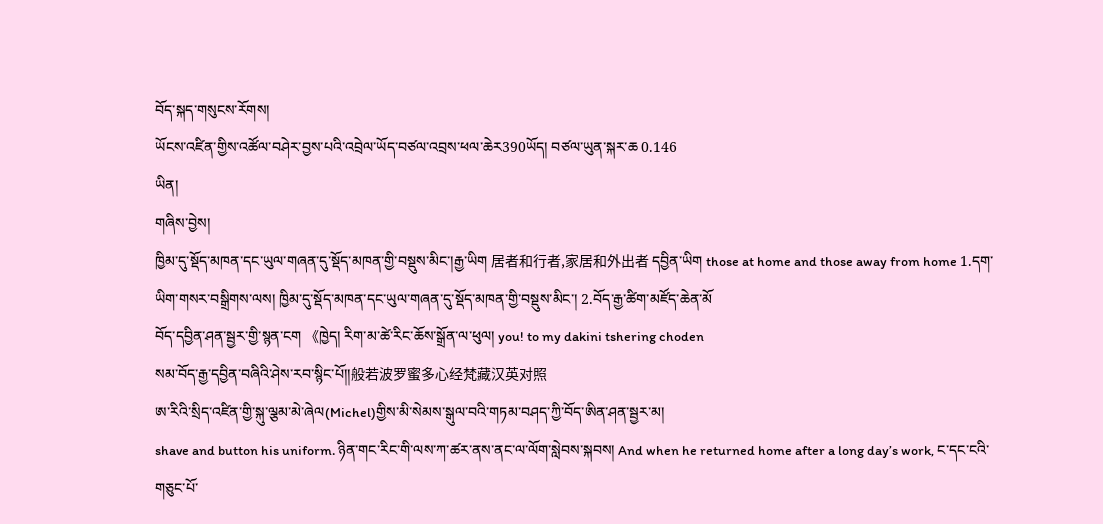བོད་སྐད་གསུངས་རོགས།
ཡོངས་འཛིན་གྱིས་འཚོལ་བཤེར་བྱས་པའི་འབྲེལ་ཡོད་བཙལ་འབྲས་ཕལ་ཆེར390ཡོད། བཙལ་ཡུན་སྐར་ཆ 0.146
ཡིན།
གཞིས་བྱེས།
ཁྱིམ་དུ་སྡོད་མཁན་དང་ཡུལ་གཞན་དུ་སྡོད་མཁན་གྱི་བསྡུས་མིང་།རྒྱ་ཡིག 居者和行者,家居和外出者 དབྱིན་ཡིག those at home and those away from home 1.དག་ཡིག་གསར་བསྒྲིགས་ལས། ཁྱིམ་དུ་སྡོད་མཁན་དང་ཡུལ་གཞན་དུ་སྡོད་མཁན་གྱི་བསྡུས་མིང་། 2.བོད་རྒྱ་ཚིག་མཛོད་ཆེན་མོ
བོད་དབྱིན་ཤན་སྦྱར་གྱི་སྙན་ངག 《ཁྱེད། རིག་མ་ཚེ་རིང་ཆོས་སྒྲོན་ལ་ཕུལ། you! to my dakini tshering choden
སམ་བོད་རྒྱ་དབྱིན་བཞིའི་ཤེས་རབ་སྙིང་པོ།།般若波罗蜜多心经梵藏汉英对照
ཨ་རིའི་སྲིད་འཛིན་གྱི་སྐུ་ལྕམ་མེ་ཞེལ(Michel)གྱིས་མི་སེམས་སྒུལ་བའི་གཏམ་བཤད་ཀྱི་བོད་ཨིན་ཤན་སྦྱར་མ།
shave and button his uniform. ཉིན་གང་རིང་གི་ལས་ཀ་ཚར་ནས་ནང་ལ་ལོག་སླེབས་སྐབས། And when he returned home after a long day’s work, ང་དང་ངའི་གཅུང་པོ་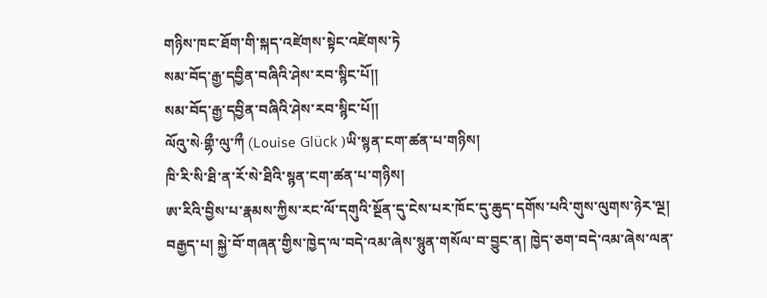གཉིས་ཁང་ཐོག་གི་སྐད་འཛེགས་སྟེང་འཛེགས་ཏེ
སམ་བོད་རྒྱ་དབྱིན་བཞིའི་ཤེས་རབ་སྙིང་པོ།།
སམ་བོད་རྒྱ་དབྱིན་བཞིའི་ཤེས་རབ་སྙིང་པོ།།
ལོའུ་སེ·གྷྀ་ལུ་ཀྀ (Louise Glück )ཡི་སྙན་ངག་ཚན་པ་གཉིས།
ཁི་རི་སི་ཐི་ན་རོ་སེ་ཐིའི་སྙན་ངག་ཚན་པ་གཉིས།
ཨ་རིའི་བྱིས་པ་རྣམས་ཀྱིས་རང་ལོ་དགུའི་སྔོན་དུ་ངེས་པར་ཁོང་དུ་ཆུད་དགོས་པའི་གུས་ལུགས་ཉེར་ལྔ།
བརྒྱད་པ། སྐྱེ་བོ་གཞན་གྱིས་ཁྱེད་ལ་བདེ་འམ་ཞེས་སྙུན་གསོལ་བ་བྱུང་ན། ཁྱེད་ཅག་བདེ་འམ་ཞེས་ལན་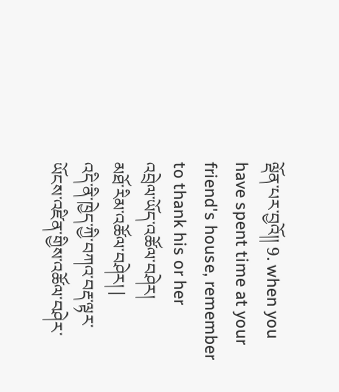ལྡོན་པར་བྱའོ།། 9. when you have spent time at your friend's house, remember to thank his or her
འབྲེལ་ཡོད་འཚོལ་བཤེར།
མཐོ་རིམ་འཚོལ་བཤེར། |
འདི་ནི་ཁྱེད་ཀྱི་བཀའ་བརྡ་ལྟར་ཡོངས་འཛིན་གྱིས་འཚོལ་བཤེར་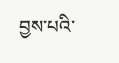བྱས་པའི་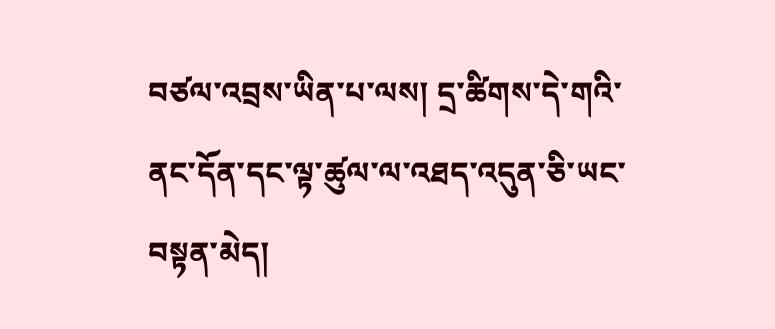བཙལ་འབྲས་ཡིན་པ་ལས། དྲ་ཚིགས་དེ་གའི་ནང་དོན་དང་ལྟ་ཚུལ་ལ་འཐད་འདུན་ཅི་ཡང་བསྟན་མེད།